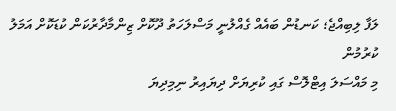ލަފާ ލިބިއްޖެ؛ ކަނޑުން ބައެއް ގެއްލުނީ މަސްލަހަތު ދޫކޮށް ޒިންމާދާރުކަން ކުޑަކޮށް އަމަލު ކުރުމުން
މި މައްސަލަ އިޓްލޮސް ގައި ކުރިޔަށް ދިޔައިރު ނިމިދިޔަ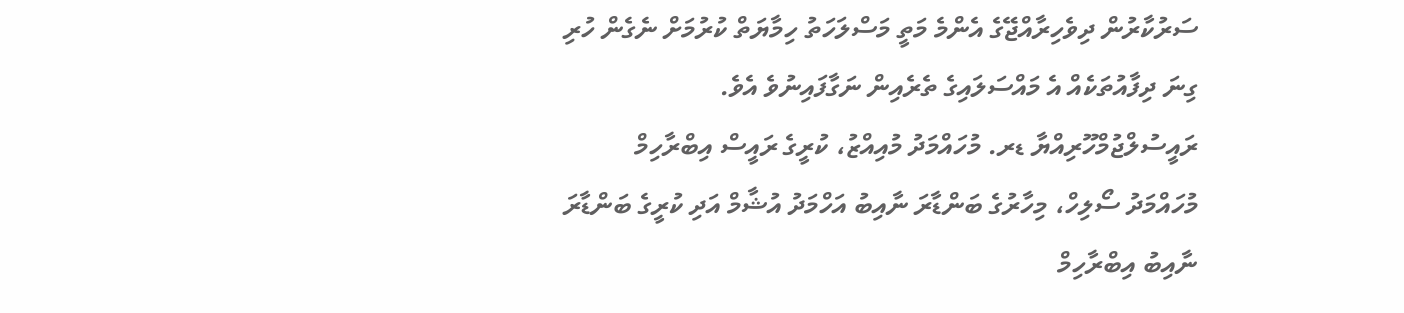ސަރުކާރުން ދިވެހިރާއްޖޭގެ އެންމެ މަތީ މަސްލަހަތު ހިމާޔަތް ކުރުމަށް ނެގެން ހުރި ގިނަ ދިފާއުތަކެއް އެ މައްސަލައިގެ ތެރެއިން ނަގާފައިނުވެ އެވެ.
ރައީސުލްޖުމްހޫރިއްޔާ ޑރ. މުހައްމަދު މުއިއްޒު، ކުރީގެ ރައީސް އިބްރާހިމް މުހައްމަދު ސޯލިހް، މިހާރުގެ ބަންޑާރަ ނާއިބު އަހްމަދު އުޝާމް އަދި ކުރީގެ ބަންޑާރަ ނާއިބު އިބްރާހިމް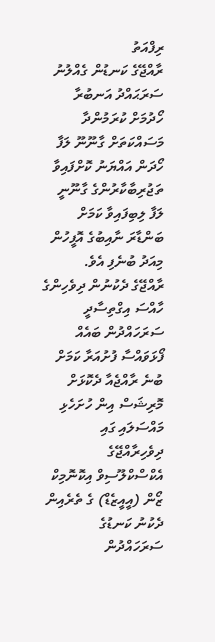ރިފްއަތު
ރާއްޖޭގެ ކަނޑުން ގެއްލުނު ސަރަޙައްދު އަނބުރާ ހޯދުމަށް ކުރަމުންދާ މަސައްކަތަށް ގާނޫނޫ ލަފާ ހޯދަން އައްޔަނު ކޮށްފައިވާ ތަޖުރިބާކާރުންގެ ގާނޫނީ ލަފާ ލިބިފައިވާ ކަމަށް ބަންޑާރަ ނާއިބުގެ އޮފީހުން މިއަދު ބުނެފި އެވެ.
ރާއްޖޭގެ ދެކުނުން ދިވެހިންގެ ހާއްސަ އިގްތިސާދީ ސަރަހައްދުން ބައެއް ފޯޅަވައްސާ ފުށުއަރާ ކަމަށް ބުނެ ރާއްޖެއާ ދެކޮޅަށް މޮރިޝަސް އިން ހުށަހެޅި މައްސަލައި ގައި ދިވެހިރާއްޖޭގެ އެކްސްކްލޫސިވް އިކޮނޮމިކް ޒޯން (އީއީޒެޑް) ގެ ތެރެއިން ދެކުނު ކަނޑުގެ ސަރަހައްދުން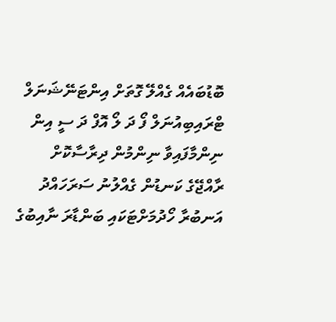ބޮޑުބައެއް ގެއްލޭ ގޮތަށް އިންޓަނޭޝަނަލް ޓްރައިބިއުނަލް ފޯ ދަ ލޯ އޮފް ދަ ސީ އިން ނިންމާފައިވާ ނިންމުން ދިރާސާކޮށް ރާއްޖޭގެ ކަނޑުން ގެއްލުނު ސަރަހައްދު އަނބުރާ ހޯދުމަށްޓަކައި ބަންޑާރަ ނާއިބުގެ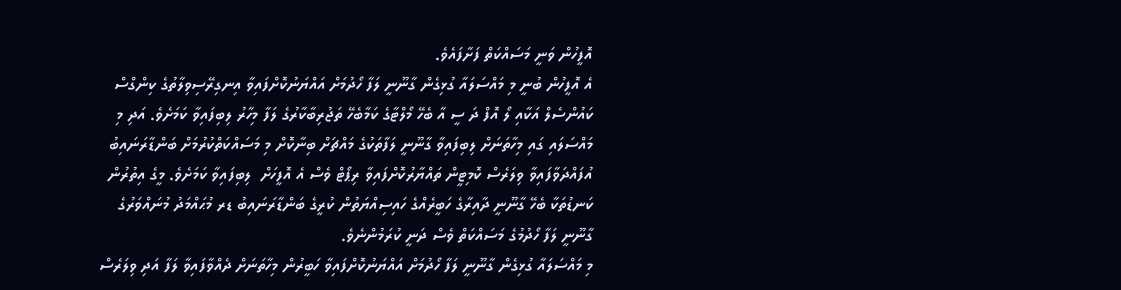އޮފީހުން ވަނީ މަސައްކަތް ފަށާފައެވެ.
އެ އޮފީހުން ބުނީ މި މައްސަލައާ ގުޅިގެން ގާނޫނީ ލަފާ ހޯދުމަށް އައްޔަނުކޮށްފައިވާ އިނގިރޭސިވިލާތުގެ ކިންގްސް ކައުންސެލް އަކާއި ލޯ އޮފް ދަ ސީ އާ ބެހޭ މޯލްޓާގެ ކަމާބެހޭ ތަޖުރިބާކާރުގެ ލަފާ މިހާރު ލިބިފައިވާ ކަމަށެވެ. އަދި މި މައްސަލައި ގައި މިހާތަނަށް ލިބިފައިވާ ގާނޫނީ ލަފާތަކުގެ މައްޗަށް ބިނާކޮށް މި މަސައްކަތްކުރުމަށް ބަންޑާރަނައިބު އުފައްދަވާފައިވާ ވިލަރެސް ކޮމިޓީން ތައްޔާރުކޮށްފައިވާ ރިޕޯޓް ވެސް އެ އޮފީހަށް  ލިބިފައިވާ ކަމަށެވެ. މީގެ އިތުރުން ކަނޑުތަކާ ބެހޭ ގާނޫނީ ދާއިރާގެ ހަބީރެއްގެ ހައިސިއްޔަތުން ކުރީގެ ބަންޑާރަނައިބު ޑރ މުޙައްމަދު މުނައްވަރުގެ ގާނޫނީ ލަފާ ހޯދުމުގެ މަސައްކަތް ވެސް ދަނީ ކުރަމުންނެވެ.
މި މައްސަލައާ ގުޅިގެން ގާނޫނީ ލަފާ ހޯދުމަށް އައްޔަނުކޮށްފައިވާ ހަބީރުން މިހާތަނަށް ދެއްވާފައިވާ ލަފާ އަދި ވިލަރެސް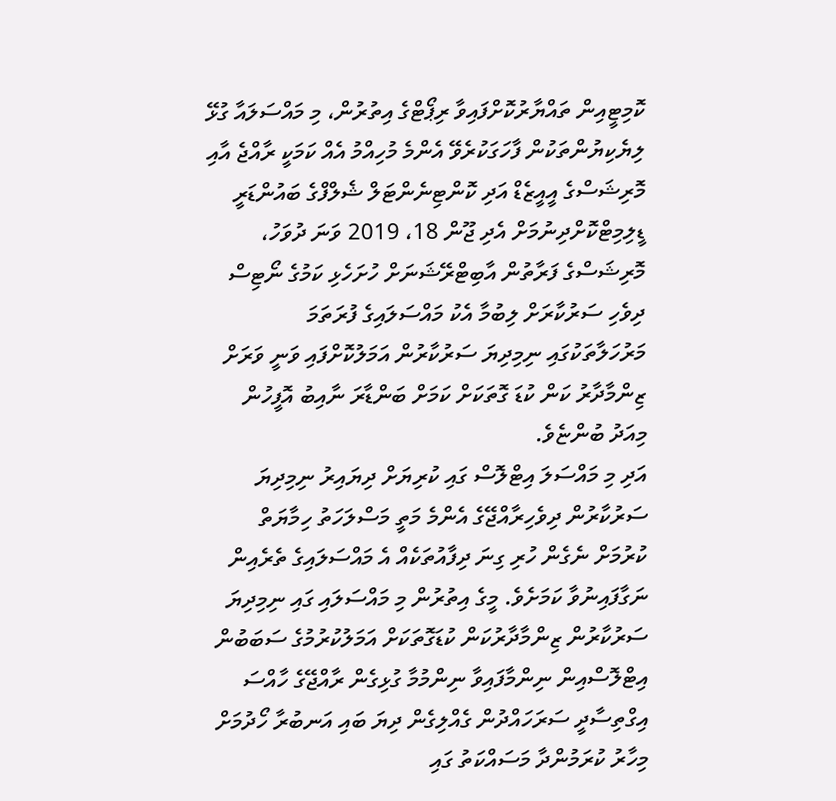ކޮމިޓީއިން ތައްޔާރުކޮށްފައިވާ ރިޕޯޓްގެ އިތުރުން، މި މައްސަލައާ ގުޅޭ ލިޔެކިޔުންތަކުން ފާހަގަކުރެވޭ އެންމެ މުހިއްމު އެއް ކަމަކީ ރާއްޖެ އާއި މޮރިޝަސްގެ އީއީޒެޑް އަދި ކޮންޓިނެންޓަލް ޝެލްފްގެ ބައުންޑަރީ ޑީލިމިޓްކޮށްދިނުމަށް އެދި ޖޫން 18، 2019 ވަނަ ދުވަހު، މޮރިޝަސްގެ ފަރާތުން އާބިޓްރޭޝަނަށް ހުށަހެޅި ކަމުގެ ނޯޓިސް ދިވެހި ސަރުކާރަށް ލިބުމާ އެކު މައްސަލައިގެ ފުރަތަމަ މަރުހަލާތަކުގައި ނިމިދިޔަ ސަރުކާރުން އަމަލުކޮށްފައި ވަނީ ވަރަށް ޒިންމާދާރު ކަން ކުޑަ ގޮތަކަށް ކަމަށް ބަންޑާރަ ނާއިބު އޮފީހުން މިއަދު ބުންޏެވެ.
އަދި މި މައްސަލަ އިޓްލޮސް ގައި ކުރިޔަށް ދިޔައިރު ނިމިދިޔަ ސަރުކާރުން ދިވެހިރާއްޖޭގެ އެންމެ މަތީ މަސްލަހަތު ހިމާޔަތް ކުރުމަށް ނެގެން ހުރި ގިނަ ދިފާއުތަކެއް އެ މައްސަލައިގެ ތެރެއިން ނަގާފައިނުވާ ކަމަށެވެ. މީގެ އިތުރުން މި މައްސަލައި ގައި ނިމިދިޔަ ސަރުކާރުން ޒިންމާދާރުކަން ކުޑަގޮތަކަށް އަމަލުކުރުމުގެ ސަބަބުން އިޓްލޮސްއިން ނިންމާފައިވާ ނިންމުމާ ގުޅިގެން ރާއްޖޭގެ ހާއްސަ އިގްތިސާދީ ސަރަހައްދުން ގެއްލިގެން ދިޔަ ބައި އަނބުރާ ހޯދުމަށް މިހާރު ކުރަމުންދާ މަސައްކަތު ގައި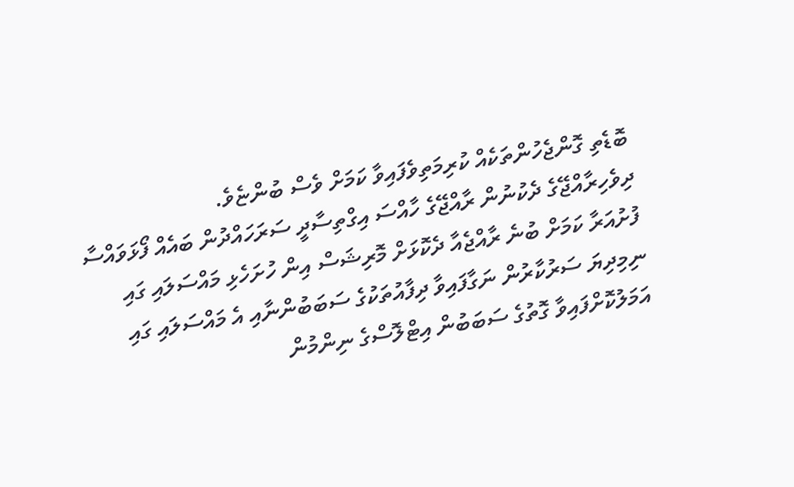ބޮޑެތި ގޮންޖެހުންތަކެއް ކުރިމަތިވެފައިވާ ކަމަށް ވެސް ބުންޏެވެ.
ދިވެހިރާއްޖޭގެ ދެކުނުން ރާއްޖޭގެ ހާއްސަ އިގްތިސާދީ ސަރަހައްދުން ބައެއް ފޯޅަވައްސާ ފުށުއަރާ ކަމަށް ބުނެ ރާއްޖެއާ ދެކޮޅަށް މޮރިޝަސް އިން ހުށަހެޅި މައްސަލައި ގައި ނިމިދިޔަ ސަރުކާރުން ނަގާފައިވާ ދިފާއުތަކުގެ ސަބަބުންނާއި އެ މައްސަލައި ގައި އަމަލުކޮށްފައިވާ ގޮތުގެ ސަބަބުން އިޓްލޮސްގެ ނިންމުން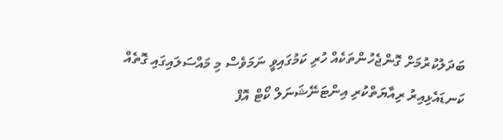ބަދަލުކުރުމަށް ގޮންޖެހުންތަކެއް ހުރި ކަމުގައިވީ ނަމަވެސް މި މައްސަލައިގައި ގޮތެއް ކަނޑައެޅިއިރު ރިއާޔަތްކުރި އިންޓަނޭޝަނަލް ކޯޓް އޮފް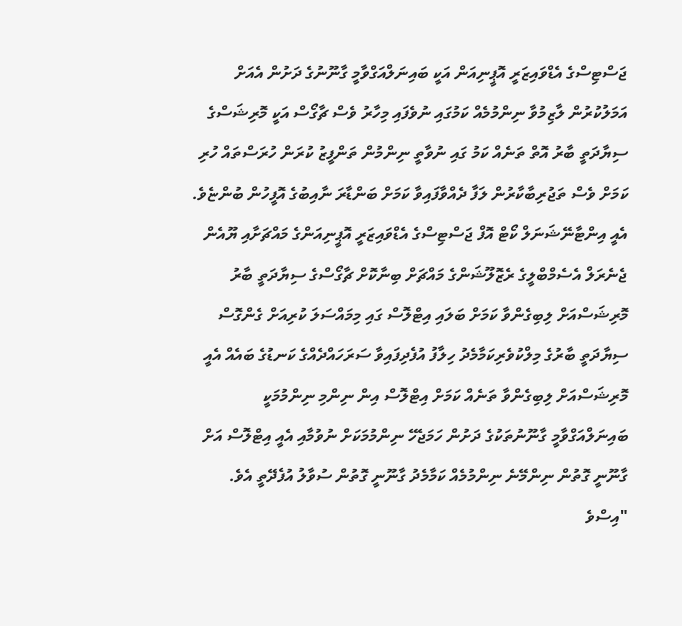ޖަސްޓިސްގެ އެޑްވައިޒަރީ އޮޕީނިއަން އަކީ ބައިނަލްއަގްވާމީ ގާނޫނުގެ ދަށުން އެއަށް އަމަލުކުރުން ލާޒިމުވާ ނިންމުމެއް ކަމުގައި ނުވެފައި މިހާރު ވެސް ޗާގޯސް އަކީ މޮރިޝަސްގެ ސިޔާދަތީ ބާރު އޮތް ތަނެއް ކަމު ގައި ނުވާތީ ނިންމުން ތަންފީޒު ކުރަން ހުރަސްތައް ހުރި ކަމަށް ވެސް ތަޖުރިބާކާރުން ލަފާ ދެއްވާފައިވާ ކަމަށް ބަންޑާރަ ނާއިބުގެ އޮފީހުން ބުންޏެވެ.
އެއީ އިންޓާނޭޝަނަލް ކޯޓް އޮފް ޖަސްޓިސްގެ އެޑްވައިޒަރީ އޮޕީނިއަންގެ މައްޗަށާއި ޔޫއެން ޖެނެރަލް އެސެމްބްލީގެ ރެޒޮލޫޝަންގެ މައްޗަށް ބިނާކޮށް ޗާގޯސްގެ ސިޔާދަތީ ބާރު މޮރިޝަސްއަށް ލިބިގެންވާ ކަމަށް ބަލައި އިޓްލޮސް ގައި މިމައްސަލަ ކުރިއަށް ގެންގޮސް ސިޔާދަތީ ބާރުގެ މިލްކުވެރިކަމާމެދު ހިލާފު އުފެދިފައިވާ ސަރަހައްދެއްގެ ކަނޑުގެ ބައެއް އެއީ މޮރިޝަސްއަށް ލިބިގެންވާ ތަނެއް ކަމަށް އިޓްލޮސް އިން ނިންމި ނިންމުމަކީ ބައިނަލްއަގްވާމީ ގާނޫނުތަކުގެ ދަށުން ހަމަޖެހޭ ނިންމުމަކަށް ނުވުމާއި އެއީ އިޓްލޮސް އަށް ގާނޫނީ ގޮތުން ނިންމޭނެ ނިންމުމެއް ކަމާމެދު ގާނޫނީ ގޮތުން ސުވާލު އުފެދޭތީ އެވެ.
"އިސްވެ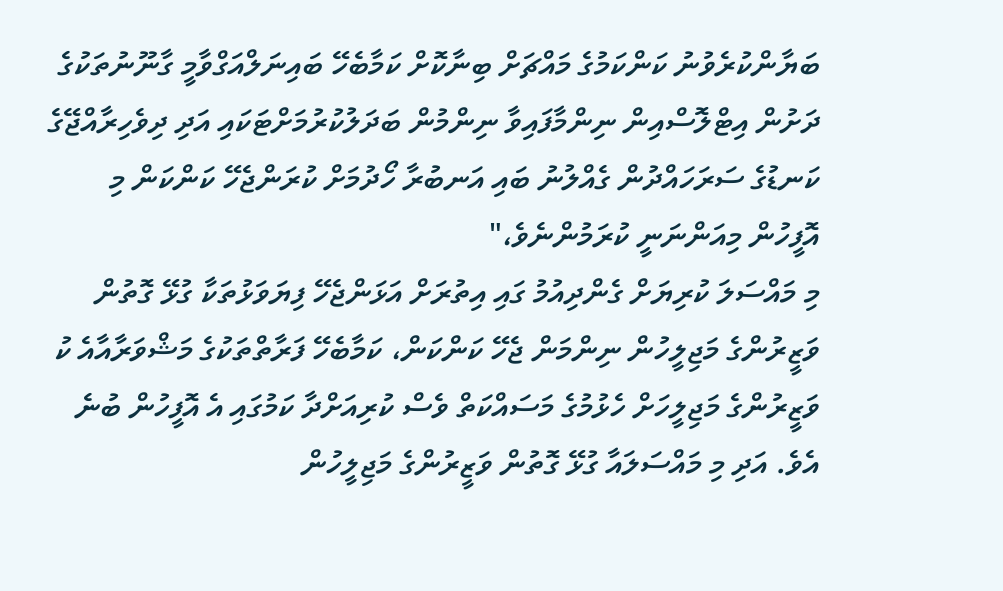ބަޔާންކުރެވުނު ކަންކަމުގެ މައްޗަށް ބިނާކޮށް ކަމާބެހޭ ބައިނަލްއަގްވާމީ ގާނޫނުތަކުގެ ދަށުން އިޓްލޮސްއިން ނިންމާފައިވާ ނިންމުން ބަދަލުކުރުމަށްޓަކައި އަދި ދިވެހިރާއްޖޭގެ ކަނޑުގެ ސަރަހައްދުން ގެއްލުނު ބައި އަނބުރާ ހޯދުމަށް ކުރަންޖެހޭ ކަންކަން މި އޮފީހުން މިއަންނަނީ ކުރަމުންނެވެ،"
މި މައްސަލަ ކުރިޔަށް ގެންދިއުމު ގައި އިތުރަށް އަޅަންޖެހޭ ފިޔަވަޅުތަކާ ގުޅޭ ގޮތުން ވަޒީރުންގެ މަޖިލީހުން ނިންމަން ޖެހޭ ކަންކަން، ކަމާބެހޭ ފަރާތްތަކުގެ މަޝްވަރާއާއެ ކު ވަޒީރުންގެ މަޖިލީހަށް ހެޅުމުގެ މަސައްކަތް ވެސް ކުރިއަށްދާ ކަމުގައި އެ އޮފީހުން ބުނެ އެވެ. އަދި މި މައްސަލައާ ގުޅޭ ގޮތުން ވަޒީރުންގެ މަޖިލީހުން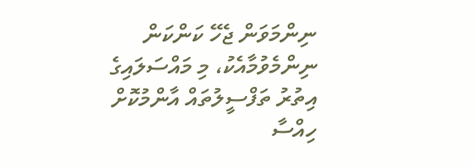ނިންމަވަން ޖެހޭ ކަންކަން ނިންމެވުމާއެކު، މި މައްސަލައިގެ އިތުރު ތަފްސީލުތައް އާންމުކޮށް ހިއްސާ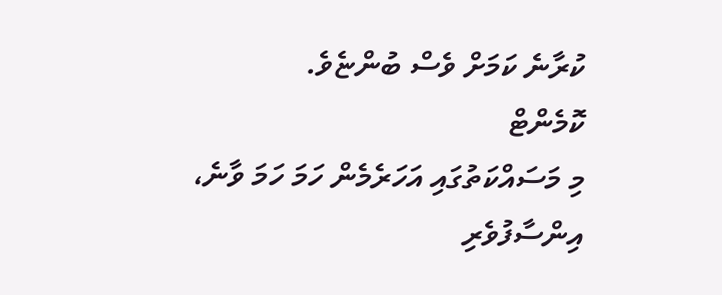ކުރާނެ ކަމަށް ވެސް ބުންޏެވެ.
ކޮމެންޓް
މި މަސައްކަތުގައި އަހަރެމެން ހަމަ ހަމަ ވާނެ، އިންސާފުވެރި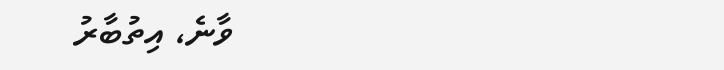ވާނެ، އިތުބާރު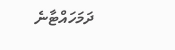ދަމަހައްޓާނެ